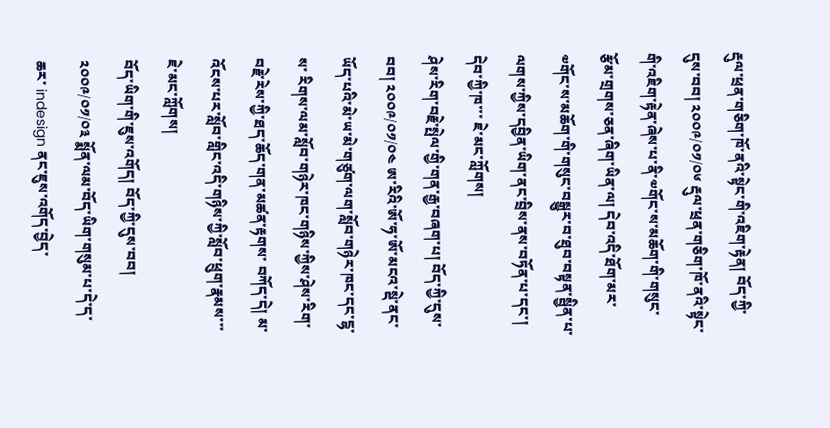རྡུལ་ཕྲན་གཅིག་ཁོ་ནའི་སྟེང་གི་འཇིག་རྟེན། བོད་ཀྱི་དུས་བབ། ༢༠༠༩/༠༡/༠༦ རྡུལ་ཕྲན་གཅིག་ཁོ་ནའི་སྟེང་གི་འཇིག་རྟེན་ཞེས་པ་ནི་༧གོང་ས་མཆོག་གི་གསུང་རྩོམ་གྲགས་ཅན་ཞིག་ཡིན་ལ། དེབ་འདི་ཐོག་མར་༧གོང་ས་མཆོག་གི་གསུང་བསྒྱུར་བ་ཐུབ་བསྟན་སྦྱིན་པ་ལགས་ཀྱིས་དབྱིན་ཡིག་ནང་བྲིས་ནས་བཏོན་པ་དང་། དེབ་ཀྱི་ཁ་་་ ཇེ་མང་ཀློགས།
ཤེས་རིག་བརྗེ་སྤེལ་གྱི་གན་རྒྱ་བཞག་པ། བོད་ཀྱི་དུས་བབ། ༢༠༠༩/༠༡/༠༤ ཨ་རིའི་ཨོ་ཧ་ཨོ་མངའ་སྡེ་ནང་ཡོད་པའི་མེ་ཡ་མེ་གཙུག་ལག་སློབ་གཉེར་ཁང་དང་ངྷ་ས་ རིགས་ལམ་སློབ་གཉེར་ཁང་གཉིས་ཀྱིས་ཤེས་རིག་བརྗེ་རེས་ཀྱི་ཐད་ཆོད་གན་མཚན་རྟགས་ བཀོད་དེ། མ་འོངས་པར་སློབ་གླིང་འདི་གཉིས་ཀྱི་སློབ་ཕྲུག་རྣམས་་་ ཇེ་མང་ཀློགས།
བོད་ཡིག་གི་ཇུས་འགོད། བོད་ཀྱི་དུས་བབ། ༢༠༠༩/༠༡/༠༣ སྨོན་ལམ་བོད་ཡིག་གསུམ་པ་དེ་ད་ཆར་ indesign ནང་ཇུས་འགོད་བྱེད་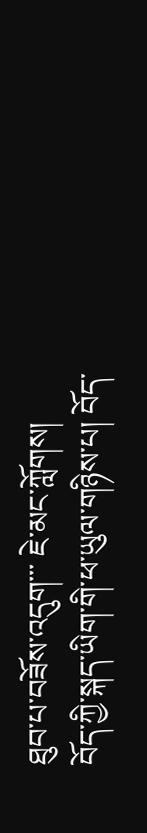ཐུབ་པ་བཟོས་འདུག་་་ ཇེ་མང་ཀློགས།
བོད་ཀྱི་སྐད་ཡིག་གི་ཕ་ཡུལ་གཉིས་པ། བོད་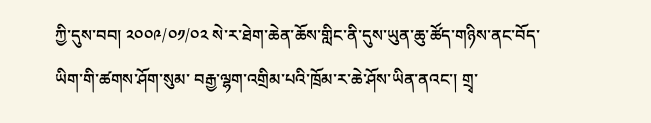ཀྱི་དུས་བབ། ༢༠༠༩/༠༡/༠༢ སེ་ར་ཐེག་ཆེན་ཆོས་གླིང་ནི་དུས་ཡུན་ཆུ་ཚོད་གཉིས་ནང་བོད་ཡིག་གི་ཚགས་ཤོག་སུམ་ བརྒྱ་ལྷག་འགྲིམ་པའི་ཁྲོམ་ར་ཆེ་ཤོས་ཡིན་ནའང་། གྲྭ་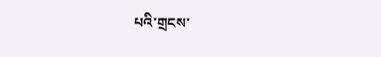པའི་གྲངས་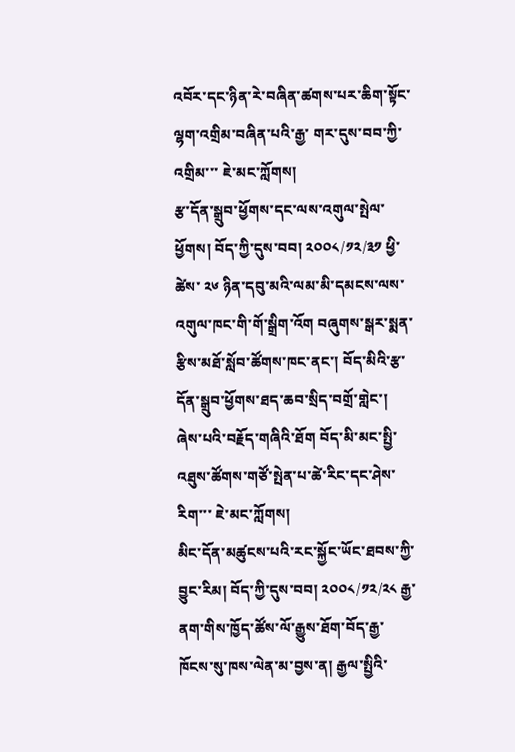འབོར་དང་ཉིན་རེ་བཞིན་ཚགས་པར་ཆིག་སྟོང་ལྷག་འགྲིམ་བཞིན་པའི་རྒྱ་ གར་དུས་བབ་ཀྱི་འགྲིམ་་་ ཇེ་མང་ཀློགས།
རྩ་དོན་སྒྲུབ་ཕྱོགས་དང་ལས་འགུལ་སྤེལ་ཕྱོགས། བོད་ཀྱི་དུས་བབ། ༢༠༠༨/༡༢/༣༡ ཕྱི་ཚེས་ ༢༦ ཉིན་དབུ་མའི་ལམ་མི་དམངས་ལས་འགུལ་ཁང་གི་གོ་སྒྲིག་འོག བཞུགས་སྒར་སྨན་རྩིས་མཐོ་སློབ་ཚོགས་ཁང་ནང་། བོད་མིའི་རྩ་དོན་སྒྲུབ་ཕྱོགས་ཐད་ཆབ་སྲིད་བགྲོ་གླེང་། ཞེས་པའི་བརྗོད་གཞིའི་ཐོག བོད་མི་མང་སྤྱི་འཐུས་ཚོགས་གཙོ་སྤེན་པ་ཚེ་རིང་དང་ཤེས་རིག་་་ ཇེ་མང་ཀློགས།
མིང་དོན་མཚུངས་པའི་རང་སྐྱོང་ཡོང་ཐབས་ཀྱི་བྱུང་རིམ། བོད་ཀྱི་དུས་བབ། ༢༠༠༨/༡༢/༢༨ རྒྱ་ནག་གིས་ཁྱོད་ཚོས་ལོ་རྒྱུས་ཐོག་བོད་རྒྱ་ཁོངས་སུ་ཁས་ལེན་མ་བྱས་ན། རྒྱལ་སྤྱིའི་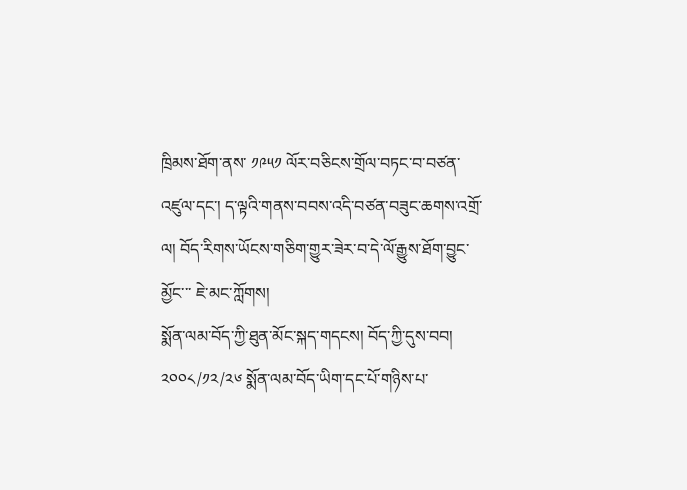ཁྲིམས་ཐོག་ནས་ ༡༩༥༡ ལོར་བཅིངས་གྲོལ་བཏང་བ་བཙན་འཛུལ་དང་། ད་ལྟའི་གནས་བབས་འདི་བཙན་བཟུང་ཆགས་འགྲོ་ལ། བོད་རིགས་ཡོངས་གཅིག་གྱུར་ཟེར་བ་དེ་ལོ་རྒྱུས་ཐོག་བྱུང་མྱོང་་་ ཇེ་མང་ཀློགས།
སྨོན་ལམ་བོད་ཀྱི་ཐུན་མོང་སྐད་གདངས། བོད་ཀྱི་དུས་བབ། ༢༠༠༨/༡༢/༢༦ སྨོན་ལམ་བོད་ཡིག་དང་པོ་གཉིས་པ་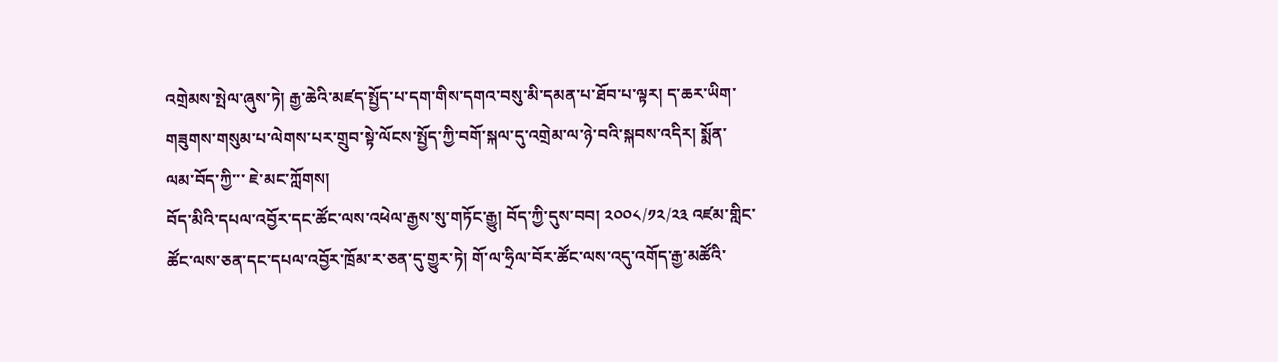འགྲེམས་སྤེལ་ཞུས་ཏེ། རྒྱ་ཆེའི་མཛད་སྤྱོད་པ་དག་གིས་དགའ་བསུ་མི་དམན་པ་ཐོབ་པ་ལྟར། ད་ཆར་ཡིག་གཟུགས་གསུམ་པ་ལེགས་པར་གྲུབ་སྟེ་ལོངས་སྤྱོད་ཀྱི་བགོ་སྐལ་དུ་འགྲེམ་ལ་ཉེ་བའི་སྐབས་འདིར། སྨོན་ལམ་བོད་ཀྱི་་་ ཇེ་མང་ཀློགས།
བོད་མིའི་དཔལ་འབྱོར་དང་ཚོང་ལས་འཕེལ་རྒྱས་སུ་གཏོང་རྒྱུ། བོད་ཀྱི་དུས་བབ། ༢༠༠༨/༡༢/༢༣ འཛམ་གླིང་ཚོང་ལས་ཅན་དང་དཔལ་འབྱོར་ཁྲོམ་ར་ཅན་དུ་གྱུར་ཏེ། གོ་ལ་ཧྲིལ་བོར་ཚོང་ལས་འདུ་འགོད་རྒྱ་མཚོའི་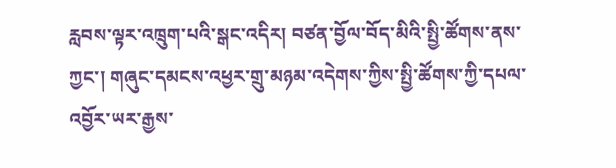རླབས་ལྟར་འཁྲུག་པའི་སྒང་འདིར། བཙན་བྱོལ་བོད་མིའི་སྤྱི་ཚོགས་ནས་ཀྱང་། གཞུང་དམངས་འཕྱར་གྲུ་མཉམ་འདེགས་ཀྱིས་སྤྱི་ཚོགས་ཀྱི་དཔལ་འབྱོར་ཡར་རྒྱས་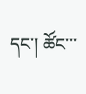དང་། ཚོང་་་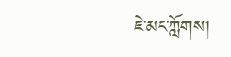ཇེ་མང་ཀློགས།